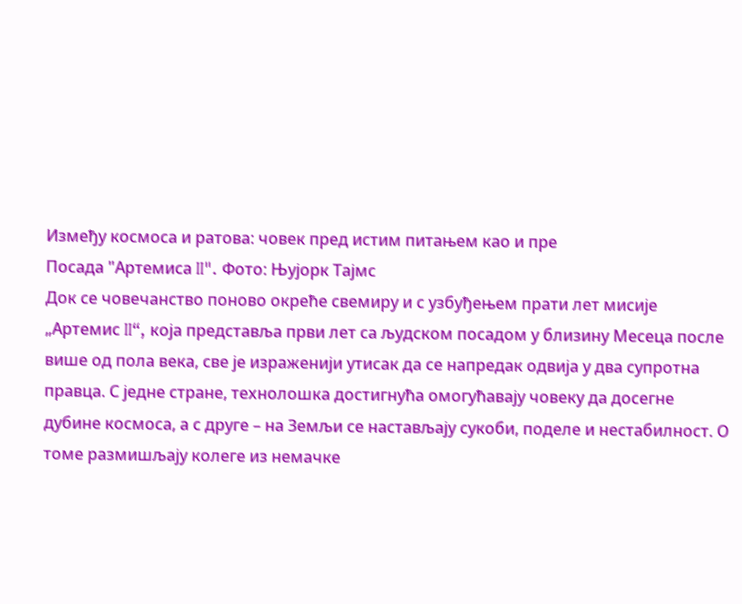Између космоса и ратова: човек пред истим питањем као и пре
Посада "Артемиса II". Фото: Њујорк Тајмс
Док се човечанство поново окреће свемиру и с узбуђењем прати лет мисије „Артемис II“, која представља први лет са људском посадом у близину Месеца после више од пола века, све је израженији утисак да се напредак одвија у два супротна правца. С једне стране, технолошка достигнућа омогућавају човеку да досегне дубине космоса, а с друге – на Земљи се настављају сукоби, поделе и нестабилност. О томе размишљају колеге из немачке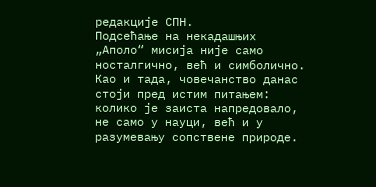редакције СПН.
Подсећање на некадашњих „Аполо“ мисија није само носталгично, већ и симболично. Као и тада, човечанство данас стоји пред истим питањем: колико је заиста напредовало, не само у науци, већ и у разумевању сопствене природе.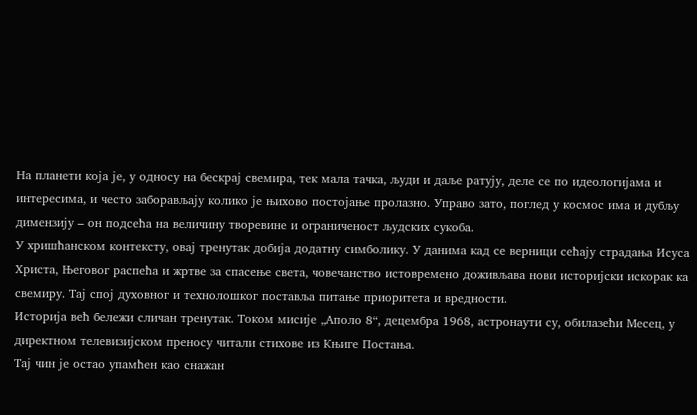На планети која је, у односу на бескрај свемира, тек мала тачка, људи и даље ратују, деле се по идеологијама и интересима, и често заборављају колико је њихово постојање пролазно. Управо зато, поглед у космос има и дубљу димензију – он подсећа на величину творевине и ограниченост људских сукоба.
У хришћанском контексту, овај тренутак добија додатну симболику. У данима кад се верници сећају страдања Исуса Христа, Његовог распећа и жртве за спасење света, човечанство истовремено доживљава нови историјски искорак ка свемиру. Тај спој духовног и технолошког поставља питање приоритета и вредности.
Историја већ бележи сличан тренутак. Током мисије „Аполо 8“, децембра 1968, астронаути су, обилазећи Месец, у директном телевизијском преносу читали стихове из Књиге Постања.
Тај чин је остао упамћен као снажан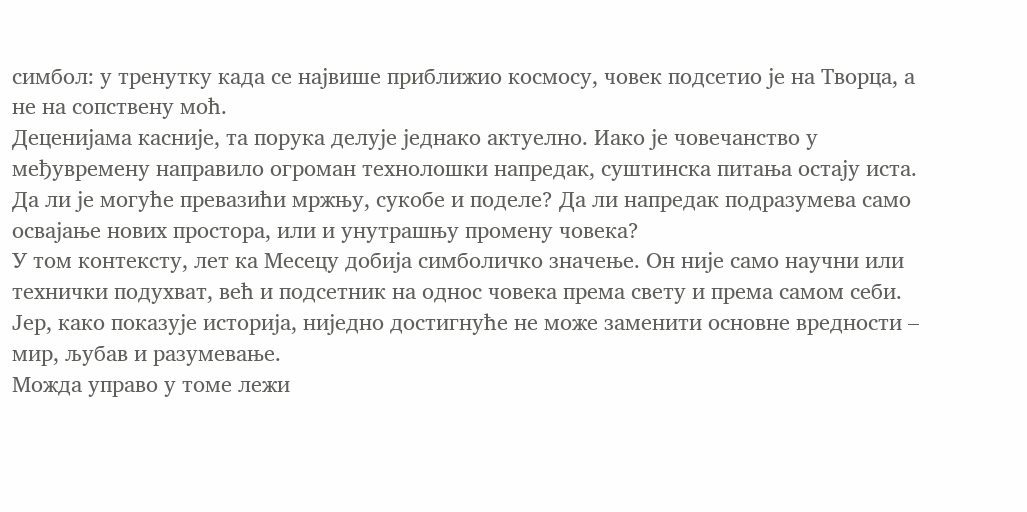симбол: у тренутку када се највише приближио космосу, човек подсетио је на Творца, а не на сопствену моћ.
Деценијама касније, та порука делује једнако актуелно. Иако је човечанство у међувремену направило огроман технолошки напредак, суштинска питања остају иста. Да ли је могуће превазићи мржњу, сукобе и поделе? Да ли напредак подразумева само освајање нових простора, или и унутрашњу промену човека?
У том контексту, лет ка Месецу добија симболичко значење. Он није само научни или технички подухват, већ и подсетник на однос човека према свету и према самом себи. Јер, како показује историја, ниједно достигнуће не може заменити основне вредности – мир, љубав и разумевање.
Можда управо у томе лежи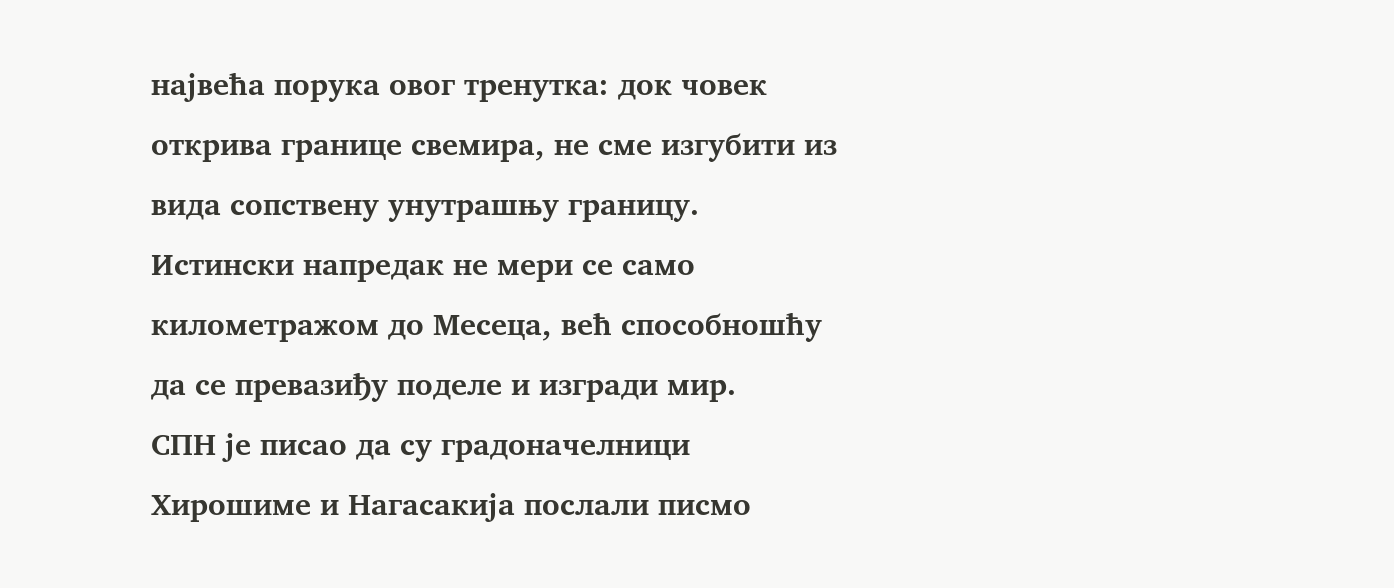највећа порука овог тренутка: док човек открива границе свемира, не сме изгубити из вида сопствену унутрашњу границу. Истински напредак не мери се само километражом до Месеца, већ способношћу да се превазиђу поделе и изгради мир.
СПН је писао да су градоначелници Хирошиме и Нагасакија послали писмо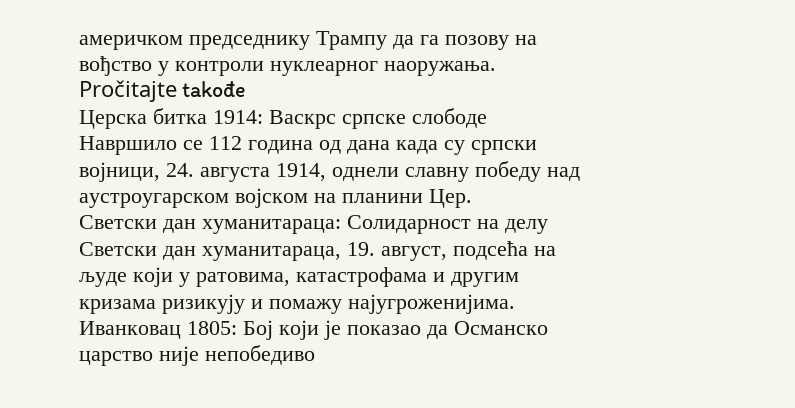америчком председнику Трампу да га позову на вођство у контроли нуклеарног наоружања.
Pročitajte takođe
Церска битка 1914: Васкрс српске слободе
Навршило се 112 година од дана када су српски војници, 24. августа 1914, однели славну победу над аустроугарском војском на планини Цер.
Светски дан хуманитараца: Солидарност на делу
Светски дан хуманитараца, 19. август, подсећа на људе који у ратовима, катастрофама и другим кризама ризикују и помажу најугроженијима.
Иванковац 1805: Бој који је показао да Османско царство није непобедиво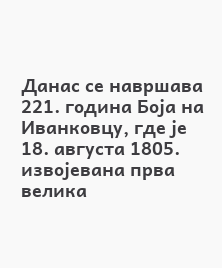Данас се навршава 221. година Боја на Иванковцу, где је 18. августа 1805. извојевана прва велика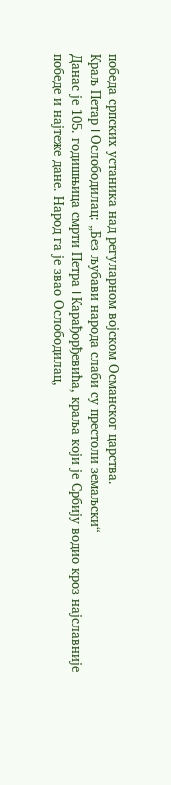победа српских устаника над регуларном војском Османског царства.
Краљ Петар I Ослободилац: „Без љубави народа слаби су престоли земаљски“
Данас је 105. годишњица смрти Петра I Карађорђевића, краља који је Србију водио кроз најславније победе и најтеже дане. Народ га је звао Ослободилац,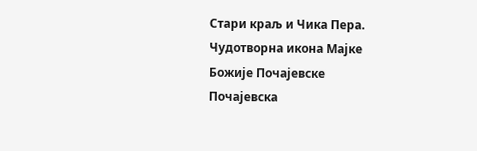Стари краљ и Чика Пера.
Чудотворна икона Мајке Божије Почајевске
Почајевска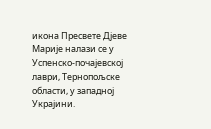икона Пресвете Дјеве Марије налази се у Успенско-почајевској лаври, Тернопољске области, у западној Украјини.